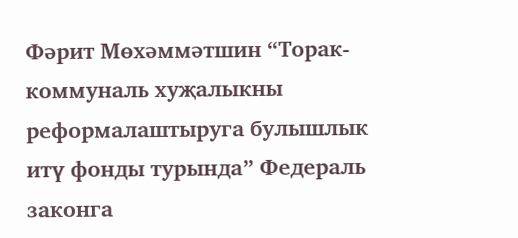Фәрит Мөхәммәтшин “Торак-коммуналь хуҗалыкны реформалаштыруга булышлык итү фонды турында” Федераль законга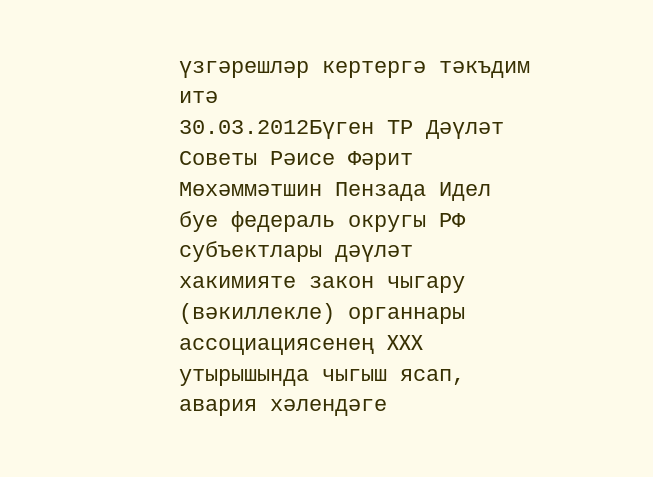үзгәрешләр кертергә тәкъдим итә
30.03.2012Бүген ТР Дәүләт Советы Рәисе Фәрит Мөхәммәтшин Пензада Идел буе федераль округы РФ субъектлары дәүләт хакимияте закон чыгару (вәкиллекле) органнары ассоциациясенең XXX утырышында чыгыш ясап, авария хәлендәге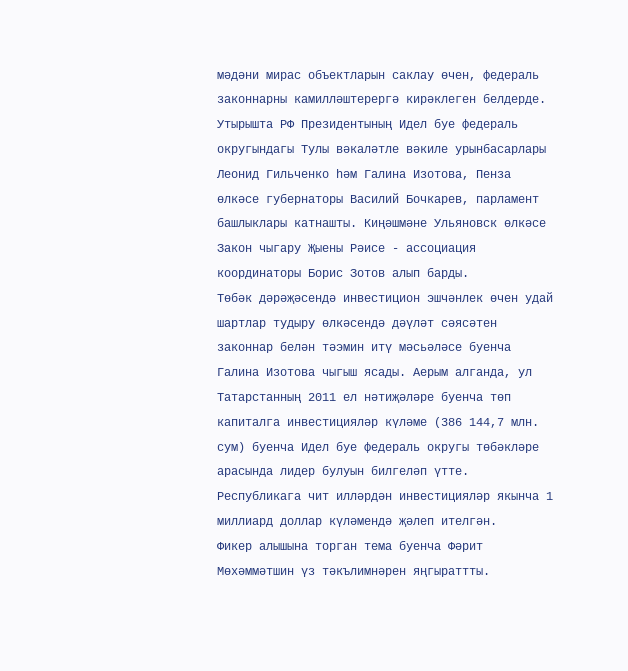мәдәни мирас объектларын саклау өчен, федераль законнарны камилләштерергә кирәклеген белдерде.
Утырышта РФ Президентының Идел буе федераль округындагы Тулы вәкаләтле вәкиле урынбасарлары Леонид Гильченко һәм Галина Изотова, Пенза өлкәсе губернаторы Василий Бочкарев, парламент башлыклары катнашты. Киңәшмәне Ульяновск өлкәсе Закон чыгару Җыены Рәисе - ассоциация координаторы Борис Зотов алып барды.
Төбәк дәрәҗәсендә инвестицион эшчәнлек өчен удай шартлар тудыру өлкәсендә дәүләт сәясәтен законнар белән тәэмин итү мәсьәләсе буенча Галина Изотова чыгыш ясады. Аерым алганда, ул Татарстанның 2011 ел нәтиҗәләре буенча төп капиталга инвестицияләр күләме (386 144,7 млн. сум) буенча Идел буе федераль округы төбәкләре арасында лидер булуын билгеләп үтте. Республикага чит илләрдән инвестицияләр якынча 1 миллиард доллар күләмендә җәлеп ителгән.
Фикер алышына торган тема буенча Фәрит Мөхәммәтшин үз тәкълимнәрен яңгыраттты.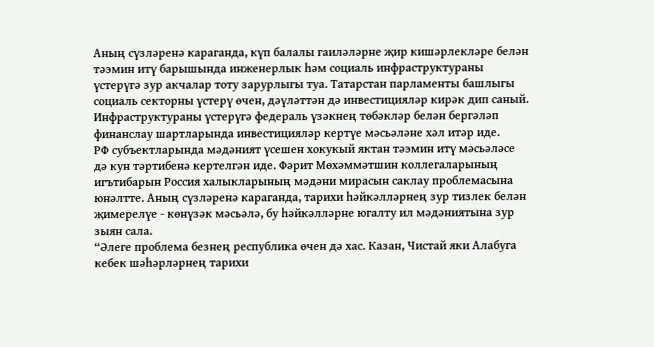Аның сүзләренә караганда, күп балалы гаиләләрне җир кишәрлекләре белән тәэмин итү барышында инженерлык һәм социаль инфраструктураны үстерүгә зур акчалар тоту зарурлыгы туа. Татарстан парламенты башлыгы социаль секторны үстерү өчен, дәүләттән дә инвестицияләр кирәк дип саный. Инфраструктураны үстерүгә федераль үзәкнең төбәкләр белән бергәләп финанслау шартларында инвестицияләр кертүе мәсьәләне хәл итәр иде.
РФ субъектларында мәдәният үсешен хокукый яктан тәэмин итү мәсьәләсе дә кун тәртибенә кертелгән иде. Фәрит Мөхәммәтшин коллегаларының игътибарын Россия халыкларының мәдәни мирасын саклау проблемасына юнәлтте. Аның сүзләренә караганда, тарихи һәйкәлләрнең зур тизлек белән җимерелүе - көнүзәк мәсьәлә, бу һәйкәлләрне югалту ил мәдәниятына зур зыян сала.
“Әлеге проблема безнең республика өчен дә хас. Казан, Чистай яки Алабуга кебек шәһәрләрнең тарихи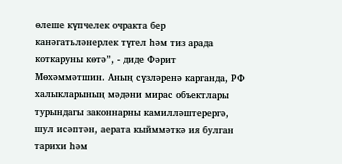өлеше күпчелек очракта бер канәгатьләнерлек түгел һәм тиз арада коткаруны көтә”, - диде Фәрит Мөхәммәтшин. Аның сүзләренә карганда, РФ халыкларының мәдәни мирас объектлары турындагы законнарны камилләштерергә, шул исәптән, аерата кыйммәткә ия булган тарихи һәм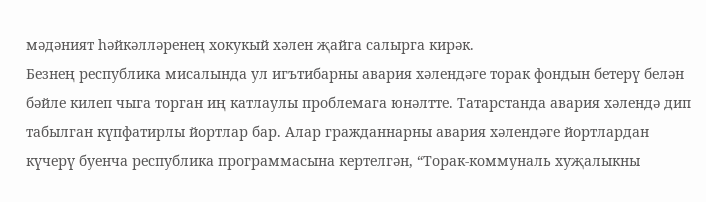мәдәният һәйкәлләренең хокукый хәлен җайга салырга кирәк.
Безнең республика мисалында ул игътибарны авария хәлендәге торак фондын бетерү белән бәйле килеп чыга торган иң катлаулы проблемага юнәлтте. Татарстанда авария хәлендә дип табылган күпфатирлы йортлар бар. Алар гражданнарны авария хәлендәге йортлардан күчерү буенча республика программасына кертелгән, “Торак-коммуналь хуҗалыкны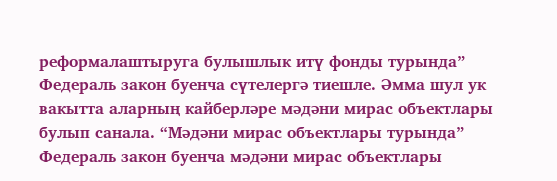реформалаштыруга булышлык итү фонды турында” Федераль закон буенча сүтелергә тиешле. Әмма шул ук вакытта аларның кайберләре мәдәни мирас объектлары булып санала. “Мәдәни мирас объектлары турында” Федераль закон буенча мәдәни мирас объектлары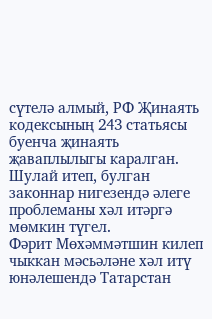сүтелә алмый, РФ Җинаять кодексының 243 статьясы буенча җинаять җаваплылыгы каралган. Шулай итеп, булган законнар нигезендә әлеге проблеманы хәл итәргә мөмкин түгел.
Фәрит Мөхәммәтшин килеп чыккан мәсьәләне хәл итү юнәлешендә Татарстан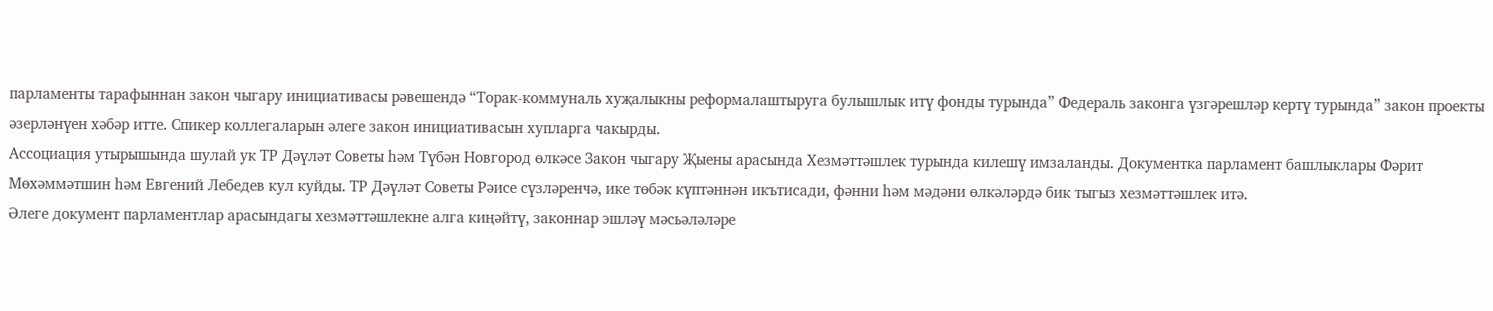парламенты тарафыннан закон чыгару инициативасы рәвешендә “Торак-коммуналь хуҗалыкны реформалаштыруга булышлык итү фонды турында” Федераль законга үзгәрешләр кертү турында” закон проекты әзерләнүен хәбәр итте. Спикер коллегаларын әлеге закон инициативасын хупларга чакырды.
Ассоциация утырышында шулай ук ТР Дәүләт Советы һәм Түбән Новгород өлкәсе Закон чыгару Җыены арасында Хезмәттәшлек турында килешү имзаланды. Документка парламент башлыклары Фәрит Мөхәммәтшин һәм Евгений Лебедев кул куйды. ТР Дәүләт Советы Рәисе сүзләренчә, ике төбәк күптәннән икътисади, фәнни һәм мәдәни өлкәләрдә бик тыгыз хезмәттәшлек итә.
Әлеге документ парламентлар арасындагы хезмәттәшлекне алга киңәйтү, законнар эшләү мәсьәләләре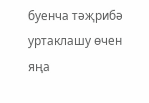буенча тәҗрибә уртаклашу өчен яңа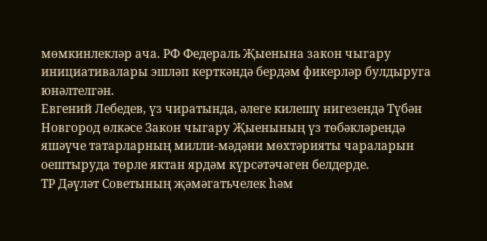мөмкинлекләр ача. РФ Федераль Җыенына закон чыгару инициативалары эшләп керткәндә бердәм фикерләр булдыруга юнәлтелгән.
Евгений Лебедев, үз чиратында, әлеге килешү нигезендә Түбән Новгород өлкәсе Закон чыгару Җыенының үз төбәкләрендә яшәүче татарларның милли-мәдәни мөхтәрияты чараларын оештыруда төрле яктан ярдәм күрсәтәчәген белдерде.
ТР Дәүләт Советының җәмәгатьчелек һәм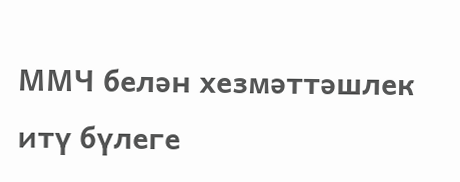ММЧ белән хезмәттәшлек итү бүлеге